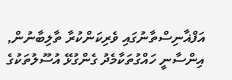އަފްޣާނިސްތާނުގައި ވެރިކަންކުރާ ތާލިބާނުން, އިންސާނީ ހައްގުތަކާމެދު ގެންގުޅޭ އުސޫލުތަކުގެ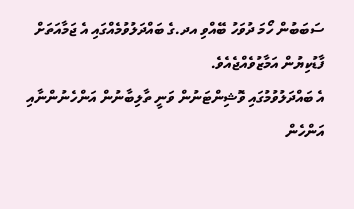ސަބަބުން ހޯމަ ދުވަހު ބޭއްވި އދ.ގެ ބައްދަލުވުމެއްގައި އެ ޖަމާއަތަށް ފާޑުކިޔުން އަމާޒުވެއްޖެއެވެ.
އެ ބައްދަލުވުމުގައި ވޮޝިންޓަނުން ވަނީ ތާލިބާނުން އަންހެނުންނާއި އަންހެން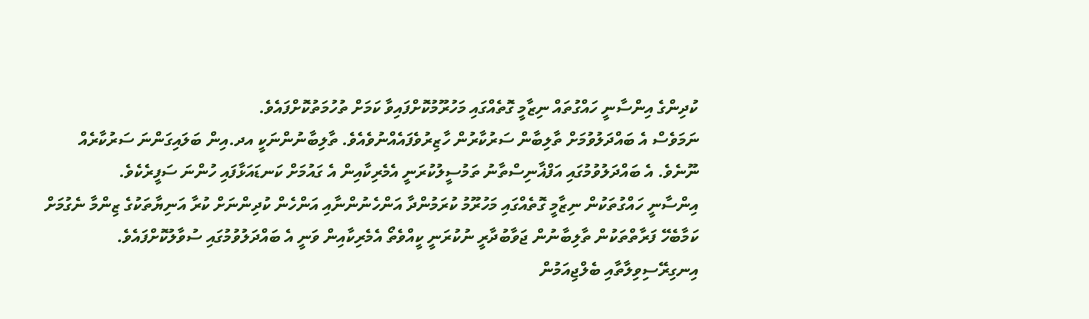ކުދިންގެ އިންސާނީ ހައްގުތައް ނިޒާމީ ގޮތެއްގައި މަހުރޫމުކޮށްފައިވާ ކަމަށް ތުހުމަތުކޮށްފައެވެ.
ނަމަވެސް އެ ބައްދަލުވުމަށް ތާލިބާން ސަރުކާރުން ހާޒިރުވެފައެއްނުވެއެވެ. ތާލިބާނުންނަކީ އދ.އިން ބަލައިގަންނަ ސަރުކާރެއް ނޫނެވެ. އެ ބައްދަލުވުމުގައި އަފްޣާނިސްތާނު ތަމުސީލުކުރަނީ އެމެރިކާއިން އެ ގައުމަށް ކަނޑައަޅާފައި ހުންނަ ސަފީރެކެވެ.
އިންސާނީ ހައްގުތަކުން ނިޒާމީ ގޮތެއްގައި މަހުރޫމު ކުރަމުންދާ އަންހެނުންނާއި އަންހެން ކުދިންނަށް ކުރާ އަނިޔާތަކުގެ ޒިންމާ ނެގުމަށް ކަމާބެހޭ ފަރާތްތަކުން ތާލިބާނުން ޖަވާބުދާރީ ނުކުރަނީ ކީއްވެތޯ އެމެރިކާއިން ވަނީ އެ ބައްދަލުވުމުގައި ސުވާލުކޮށްފައެވެ.
އިނގިރޭސިވިލާތާއި ބެލްޖިއަމުން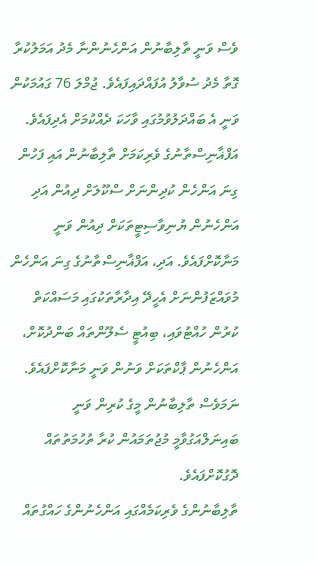ވެސް ވަނީ ތާލިބާނުން އަންހެނުންނާ މެދު އަމަލުކުރާ ގޮތާ މެދު ސުވާލު އުފައްދައިފައެވެ. ޖުމްލަ 76 ގައުމަކުން ވަނީ އެ ބައްދަލުވުމުގައި ވާހަކަ ދެއްކުމަށް އެދިފައެވެ.
އަފްޣާނިސްތާނުގެ ވެރިކަމަށް ތާލިބާނުން އައި ފަހުން ގިނަ އަންހެން ކުދިންނަށް ސްކޫލަށް ދިއުން އަދި އަންހެނުން ޔުނިވާސިޓީތަކަށް ދިއުން ވަނީ މަނާކޮށްފައެވެ. އަދި، އަފްޣާނިސްތާނުގެ ގިނަ އަންހެން މުވައްޒަފުންނަށް އެހީދޭ އިދާރާތަކުގައި މަސައްކަތް ކުރުން ހުއްޓުވައި، ބިއުޓީ ސެލޫންތައް ބަންދުކޮށް، އަންހެނުން ޕާކްތަކަށް ވަނުން ވަނީ މަނާކޮށްފައެވެ.
ނަމަވެސް ތާލިބާނުން މީގެ ކުރިން ވަނީ ބައިނަލްއަގުވާމީ މުޖުތަމައުން ކުރާ ތުހުމަތުތައް ދޮގުކޮށްފައެވެ.
ތާލިބާނުންގެ ވެރިކަމެއްގައި އަންހެނުންގެ ހައްގުތައް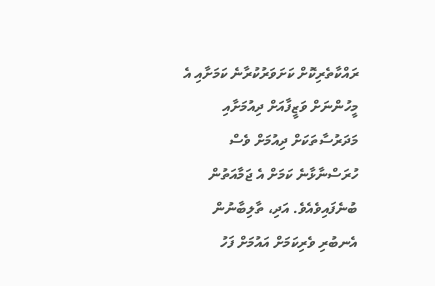ރައްކާތެރިކޮށް ކަށަވަރުކުރާނެ ކަމަށާއި އެ މީހުންނަށް ވަޒީފާއަށް ދިއުމަށާއި މަދަރުސާތަކަށް ދިއުމަށް ވެސް ހުރަސްނާޅާނެ ކަމަށް އެ ޖަމާއަތުން ބުނެފައިވެއެވެ. އަދި، ތާލިބާނުން އެނބުރި ވެރިކަމަށް އައުމަށް ފަހު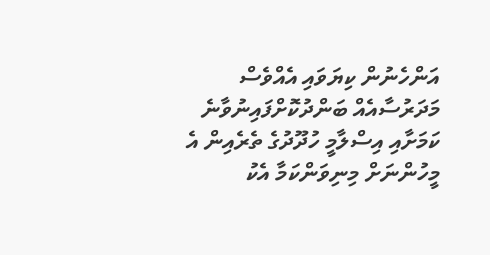އަންހެނުން ކިޔަވައި އެއްވެސް މަދަރުސާއެއް ބަންދުކޮށްފައިނުވާނެ ކަމަށާއި އިސްލާމީ ހުދޫދުގެ ތެރެއިން އެ މީހުންނަށް މިނިވަންކަމާ އެކު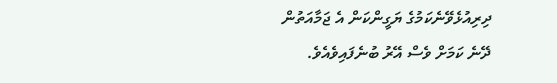ދިރިއުޅެވޭނެކަމުގެ ޔަގީންކަން އެ ޖަމާއަތުން ދޭނެ ކަމަށް ވެސް އޭރު ބުނެފައިވެއެވެ.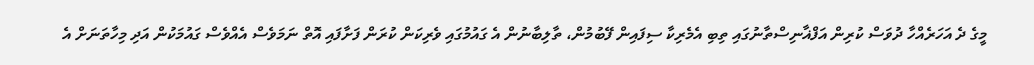މީގެ ދެ އަހަރެއްހާ ދުވަސް ކުރިން އަފްޣާނިސްތާނުގައި ތިބި އެމެރިކާ ސިފައިން ފޭބުމުން، ތާލިބާނުން އެ ގައުމުގައި ވެރިކަން ކުރަން ފަށާފައި އޮތް ނަމަވެސް އެއްވެސް ގައުމަކުން އަދި މިހާތަނަށް އެ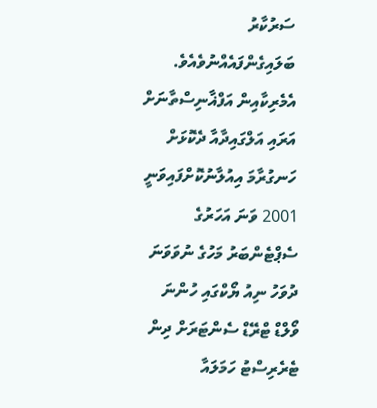ސަރުކާރު ބަލައިގެންފައެއްނުވެއެވެ.
އެމެރިކާއިން އަފްޣާނިސްތާނަށް އަރައި އަލްގައިދާއާ ދެކޮޅަށް ހަނގުރާމަ އިއުލާނުކޮށްފައިވަނީ 2001 ވަނަ އަހަރުގެ ސެޕްޓެންބަރު މަހުގެ ނުވަވަނަ ދުވަހު ނިއު ޔޯކްގައި ހުންނަ ވޯލްޑް ޓްރޭޑް ސެންޓަރަށް ދިން ޓެރެރިސްޓު ހަމަލައާ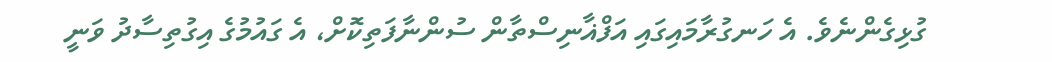ގުޅިގެންނެވެ. އެ ހަނގުރާމައިގައި އަފްޣާނިސްތާން ސުންނާފަތިކޮށް، އެ ގައުމުގެ އިގުތިސާދު ވަނީ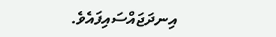އިނދަޖައްސައިފައެވެ.